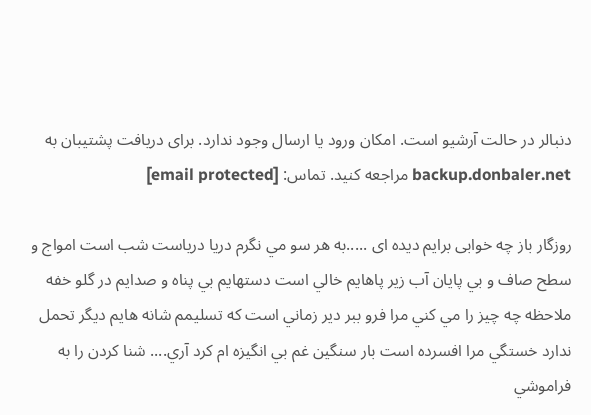دنبالر در حالت آرشیو است. امکان ورود یا ارسال وجود ندارد. برای دریافت پشتیبان به backup.donbaler.net مراجعه کنید. تماس: [email protected]

روزگار باز چه خوابی برایم دیده ای .....به هر سو مي نگرم دريا درياست شب است امواج و سطح صاف و بي پايان آب زير پاهايم خالي است دستهايم بي پناه و صدايم در گلو خفه ملاحظه چه چيز را مي كني مرا فرو ببر دير زماني است كه تسليمم شانه هايم ديگر تحمل ندارد خستگي مرا افسرده است بار سنگين غم بي انگيزه ام كرد آري.... شنا كردن را به فراموشي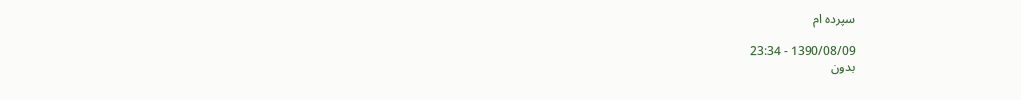سپرده ام

1390/08/09 - 23:34
بدون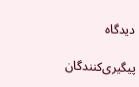دیدگاه

پیگیری‌کنندگان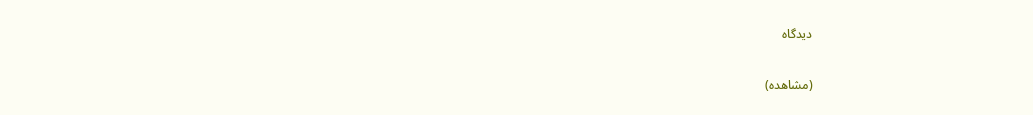دیدگاه

(مشاهده)